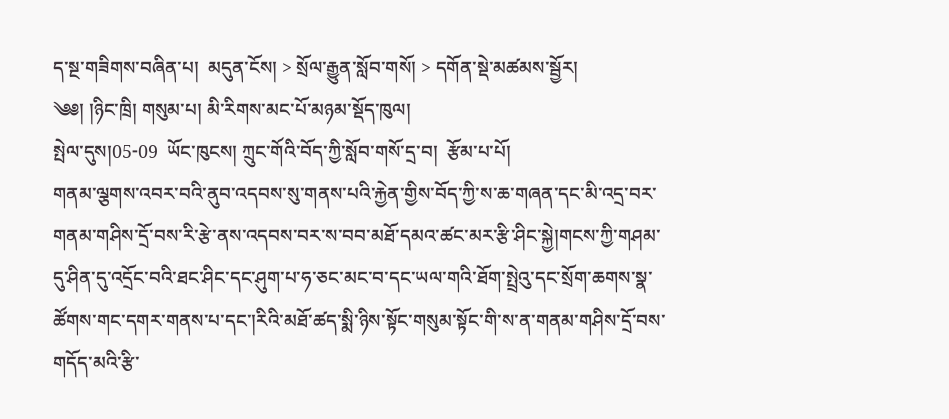ད་སྔ་གཟིགས་བཞིན་པ།  མདུན་ངོས། > སྲོལ་རྒྱུན་སློབ་གསོ། > དགོན་སྡེ་མཚམས་སྦྱོར།
༄༅། །ཉིང་ཁྲི། གསུམ་པ། མི་རིགས་མང་པོ་མཉམ་སྡོད་ཁུལ།
སྤེལ་དུས།05-09  ཡོང་ཁུངས། ཀྲུང་གོའི་བོད་ཀྱི་སློབ་གསོ་དྲ་བ།  རྩོམ་པ་པོ།
གནམ་ལྕགས་འབར་བའི་ནུབ་འདབས་སུ་གནས་པའི་རྐྱེན་གྱིས་བོད་ཀྱི་ས་ཆ་གཞན་དང་མི་འདྲ་བར་གནམ་གཤིས་དྲོ་བས་རི་རྩེ་ནས་འདབས་བར་ས་བབ་མཐོ་དམའ་ཚང་མར་རྩི་ཤིང་སྐྱེ།གངས་ཀྱི་གཤམ་དུ་ཤིན་དུ་འདྲོང་བའི་ཐང་ཤིང་དང་ཤུག་པ་ཧ་ཅང་མང་བ་དང་ཡལ་གའི་ཐོག་སྤྲེའུ་དང་སྲོག་ཆགས་སྣ་ཚོགས་གང་དགར་གནས་པ་དང་།རིའི་མཐོ་ཚད་སྨི་ཉིས་སྟོང་གསུམ་སྟོང་གི་ས་ན་གནམ་གཤིས་དྲོ་བས་གདོད་མའི་རྩི་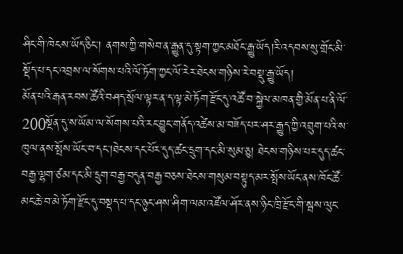ཤིང་གི་ཁེངས་ཡོད་ཅིང་། ནགས་ཀྱི་གསེབ་ན་རྒྱུན་དུ་སྟག་ཀྱང་མཐོང་རྒྱུ་ཡོད།རི་འདབས་སུ་གྲོང་མི་སྡོད་པ་དང་འབྲས་ལ་སོགས་པའི་ལོ་ཏོག་ཀྱང་ལོ་རེར་ཐེངས་གཉིས་རེ་བསྡུ་རྒྱུ་ཡོད།
མོན་པའི་རྒན་རབས་ཚོའི་བཤད་སྲོལ་ལྟར་ན་ད་ལྟ་མེ་ཏོག་རྫོང་དུ་འཚོ་བ་སྐྱེལ་མཁན་གྱི་མོན་པ་ནི་ལོ་200སྔོན་དུ་ས་ཡོམ་ལ་སོགས་པའི་རང་བྱུང་གནོད་འཚེས་མ་བཟོད་པར་ཤར་རྒྱུད་ཀྱི་འབྲུག་པའི་ས་ཁུལ་ནས་སྤོས་ཡོང་བ་དང་།ཐེངས་དང་པོར་དུད་ཚང་དྲུག་དང་མི་སུམ་ཅུ། ཐེངས་གཉིས་པར་དུད་ཚང་བརྒྱ་ལྷག་ཙམ་དང་མི་དྲུག་བརྒྱ་བདུན་བརྒྱ་བཅས་ཐེངས་གསུམ་བསྟུད་མར་སྤོས་ཡོང་ནས་ཁོང་ཚོ་མང་ཆེ་བ་མེ་ཏོག་རྫོང་དུ་བསྡད་པ་དང་ཉུང་ཤས་ཤིག་ལམ་འཛོལ་ཤོར་ནས་ཉིང་ཁྲི་རྫོང་གི་སྦས་ལུང་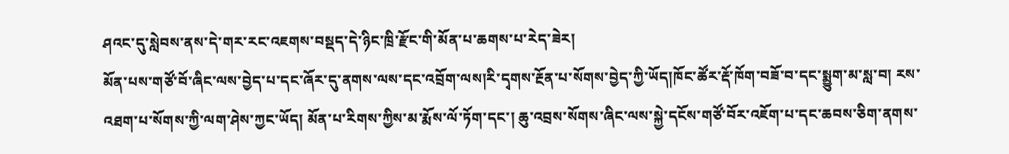ཤའང་དུ་སླེབས་ནས་དེ་གར་རང་འཇགས་བསྡད་དེ་ཉིང་ཁྲི་རྫོང་གི་མོན་པ་ཆགས་པ་རེད་ཟེར།
མོན་པས་གཙོ་བོ་ཞིང་ལས་བྱེད་པ་དང་ཞོར་དུ་ནགས་ལས་དང་འབྲོག་ལས།རི་དྭགས་རྔོན་པ་སོགས་བྱེད་ཀྱི་ཡོད།ཁོང་ཚོར་རྡོ་ཁོག་བཟོ་བ་དང་སྨྱུག་མ་སླ་བ། རས་འཐག་པ་སོགས་ཀྱི་ལག་ཤེས་ཀྱང་ཡོད། མོན་པ་རིགས་ཀྱིས་མ་རྨོས་ལོ་ཏོག་དང་། ཆུ་འབྲས་སོགས་ཞིང་ལས་སྐྱེ་དངོས་གཙོ་བོར་འཇོག་པ་དང་ཆབས་ཅིག་ནགས་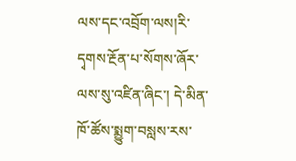ལས་དང་འབྲོག་ལས།རི་དྭགས་རྔོན་པ་སོགས་ཞོར་ལས་སུ་འཛིན་ཞིང་། དེ་མིན་ཁོ་ཚོས་སྨྱུག་བསླས་རས་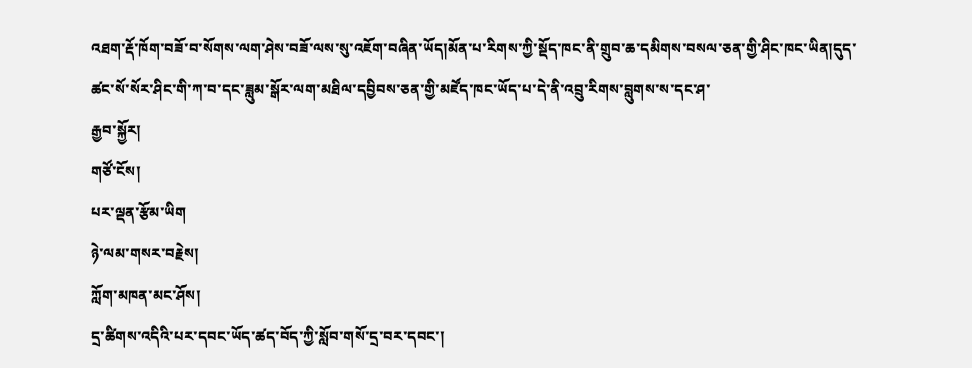འཐག་རྡོ་ཁོག་བཟོ་བ་སོགས་ལག་ཤེས་བཟོ་ལས་སུ་འཇོག་བཞིན་ཡོད།མོན་པ་རིགས་ཀྱི་སྡོད་ཁང་ནི་གྲུབ་ཆ་དམིགས་བསལ་ཅན་གྱི་ཤིང་ཁང་ཡིན།དུད་ཚང་སོ་སོར་ཤིང་གི་ཀ་བ་དང་ཟླུམ་སྒོར་ལག་མཐིལ་དབྱིབས་ཅན་གྱི་མཛོད་ཁང་ཡོད་པ་དེ་ནི་འབྲུ་རིགས་བླུགས་ས་དང་ཤ་
རྒྱབ་སྐྱོར།
གཙོ་ངོས།
པར་ལྡན་རྩོམ་ཡིག
ཉེ་ལམ་གསར་བརྗེས།
ཀློག་མཁན་མང་ཤོས།
དྲ་ཚིགས་འདིའི་པར་དབང་ཡོད་ཚད་བོད་ཀྱི་སློབ་གསོ་དྲ་བར་དབང་།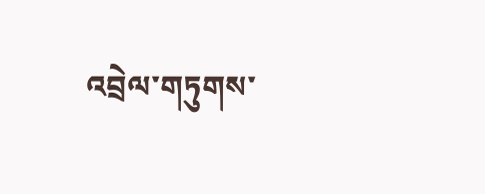འབྲེལ་གཏུགས་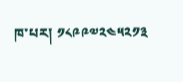ཁ་པར། ༡༨༩༩༧༢༤༥༢༡༣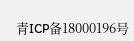青ICP备18000196号